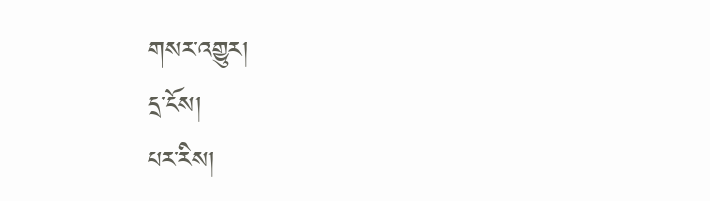གསར་འགྱུར།
དྲ་ངོས།
པར་རིས།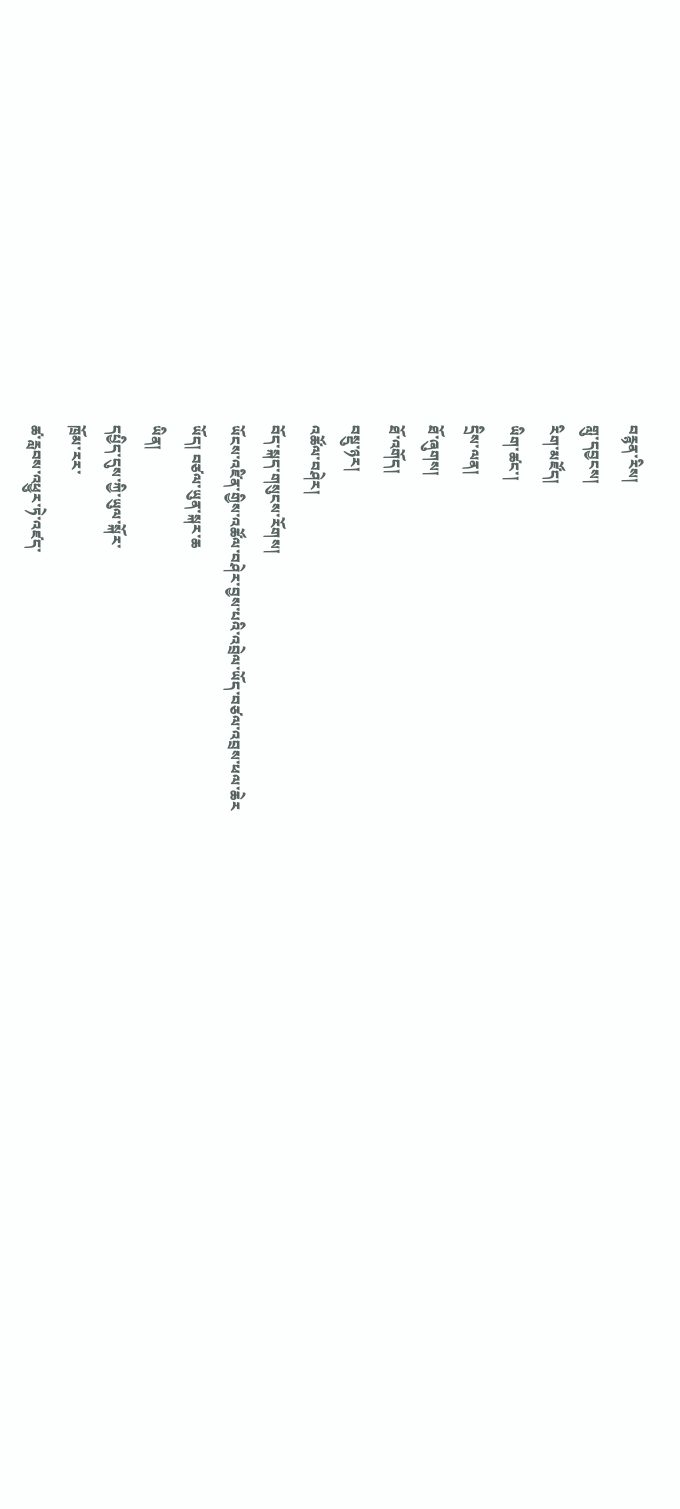བརྙན་རིས།
གླུ་དབྱངས།
རིག་མཛོད།
ཡིག་ཚང་།
དྲིས་ལན།
ཐོ་ཞུགས།
ཐོ་འགོད།
བསྡུ་ཉར།
འཚོལ་བཤེར།
བོད་སྐད་གསུངས་རོགས།
ཡོངས་འཛིན་གྱིས་འཚོལ་བཤེར་བྱས་པའི་འབྲེལ་ཡོད་བཙལ་འབྲས་ཕལ་ཆེར
ཡོད། བཙལ་ཡུན་སྐར་ཆ
ཡིན།
དཔྱིད་དུས་ཀྱི་ཡུལ་སྐོར་
ཁྲོམ་རར་
ཚ་རླབས་འཕྱུར་ཏེ་འཛད་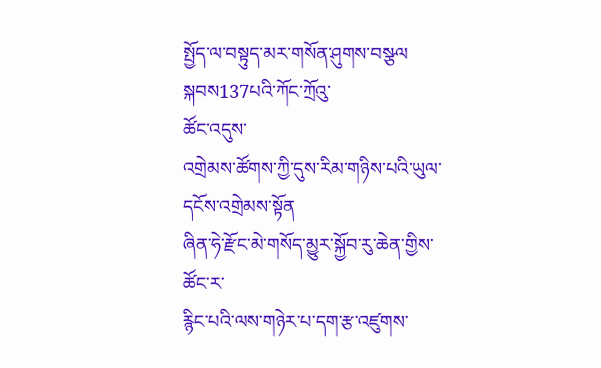སྤྱོད་ལ་བསྟུད་མར་གསོན་ཤུགས་བསྩལ
སྐབས137པའི་ཀོང་ཀྲོའུ་
ཚོང་འདུས་
འགྲེམས་ཚོགས་ཀྱི་དུས་རིམ་གཉིས་པའི་ཡུལ་དངོས་འགྲེམས་སྟོན
ཞིན་ཧེ་རྫོང་མེ་གསོད་མྱུར་སྐྱོབ་རུ་ཆེན་གྱིས་
ཚོང་ར་
རྙིང་པའི་ལས་གཉེར་པ་དག་རྩ་འཛུགས་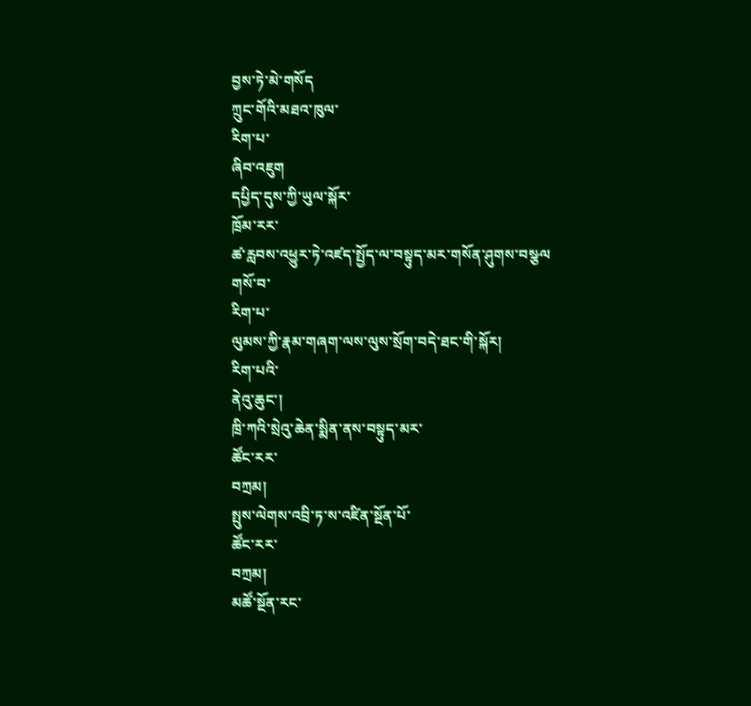བྱས་ཏེ་མེ་གསོད
ཀྲུང་གོའི་མཐའ་ཁུལ་
རིག་པ་
ཞིབ་འཇུག
དཔྱིད་དུས་ཀྱི་ཡུལ་སྐོར་
ཁྲོམ་རར་
ཚ་རླབས་འཕྱུར་ཏེ་འཛད་སྤྱོད་ལ་བསྟུད་མར་གསོན་ཤུགས་བསྩལ
གསོ་བ་
རིག་པ་
ལུམས་ཀྱི་རྣམ་གཞག་ལས་ལུས་སྲོག་བདེ་ཐང་གི་སྐོར།
རིག་པའི་
ནེའུ་ཆུང་།
ཁྲི་ཀའི་སྲེའུ་ཆེན་སྨིན་ནས་བསྟུད་མར་
ཚོང་རར་
བཀྲམ།
སྤུས་ལེགས་འབྲི་ཏ་ས་འཛིན་སྔོན་པོ་
ཚོང་རར་
བཀྲམ།
མཚོ་སྔོན་རང་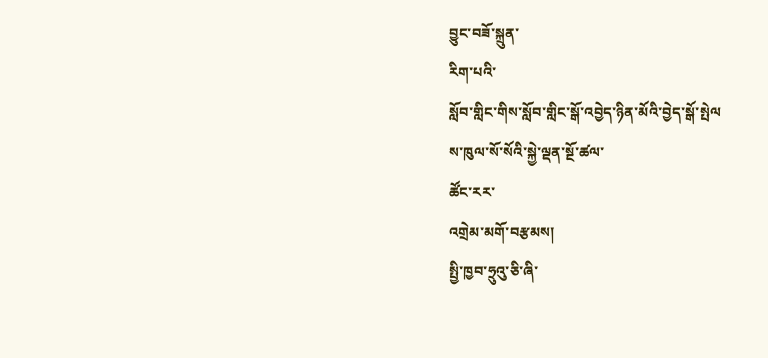བྱུང་བཟོ་སྐྲུན་
རིག་པའི་
སློབ་གླིང་གིས་སློབ་གླིང་སྒོ་འབྱེད་ཉིན་མོའི་བྱེད་སྒོ་སྤེལ
ས་ཁུལ་སོ་སོའི་སྐྱེ་ལྡན་སྔོ་ཚལ་
ཚོང་རར་
འགྲེམ་མགོ་བརྩམས།
སྤྱི་ཁྱབ་ཧྲུའུ་ཅི་ཞི་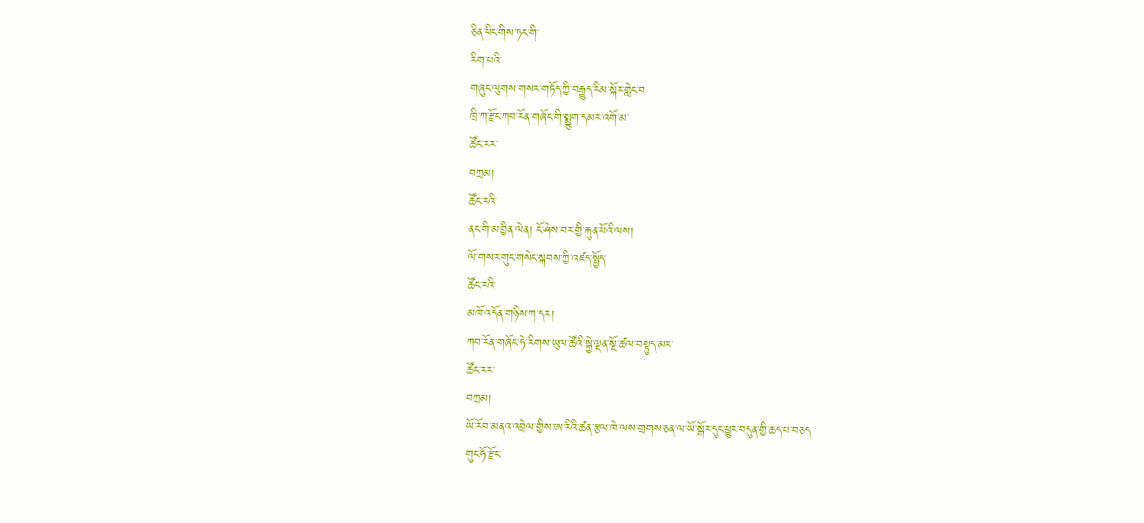ཅིན་ཕིང་གིས་ཏང་གི་
རིག་པའི་
གཞུང་ལུགས་གསར་གཏོད་ཀྱི་བརྒྱུད་རིམ་སྐོར་གླེང་བ
ཁྲི་ཀ་རྫོང་ཀབ་རོན་གཞོང་གི་སྨྱུག་དམར་འགོ་མ་
ཚོང་རར་
བཀྲམ།
ཚོང་རའི་
ནང་གི་མ་བྱིན་ལེན། ངོ་ཤེས་བར་གྱི་རྐུན་པོའི་ལས།
ལོ་གསར་གུང་གསེང་སྐབས་ཀྱི་འཛད་སྤྱོད་
ཚོང་རའི་
མཁོ་འདོན་གཉིས་ཀ་དར།
ཀབ་རོན་གཞོང་ཧེ་རིགས་ཡུལ་ཚོའི་སྐྱེ་ལྡན་སྔོ་ཚལ་བསྟུད་མར་
ཚོང་རར་
བཀྲམ།
ཡོ་རོབ་མནའ་འབྲེལ་གྱིས་ཨ་རིའི་ཚན་རྩལ་ཁེ་ལས་གྲགས་ཅན་ལ་ཡོ་སྒོར་དུང་ཕྱུར་བདུན་གྱི་ཆད་པ་བཅད
གུང་ཧོ་རྫོང་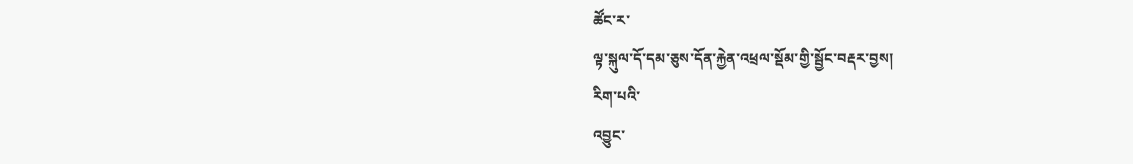ཚོང་ར་
ལྟ་སྐུལ་དོ་དམ་ཅུས་དོན་རྐྱེན་འཕྲལ་སྡོམ་གྱི་སྦྱོང་བརྡར་བྱས།
རིག་པའི་
འབྱུང་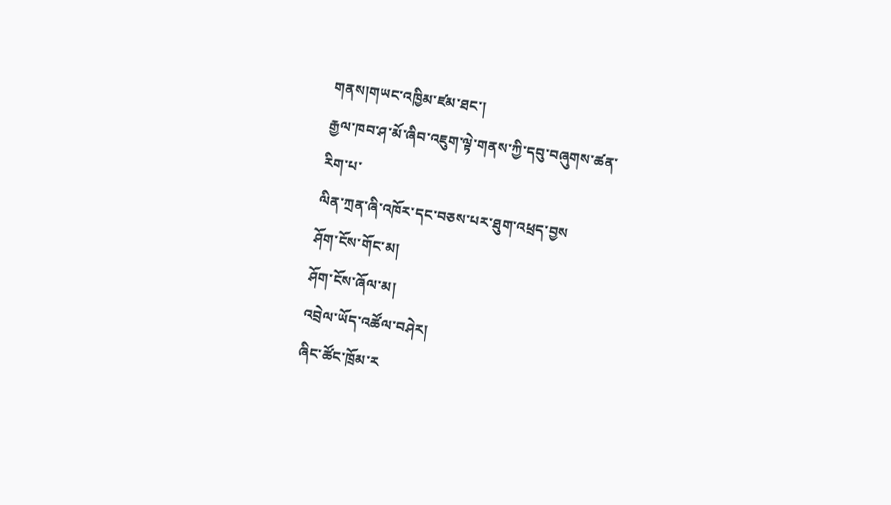གནས།གཡང་འཁྱིམ་ཛམ་ཐང་།
རྒྱལ་ཁབ་ཤ་མོ་ཞིབ་འཇུག་ལྟེ་གནས་ཀྱི་དབུ་བཞུགས་ཚན་
རིག་པ་
ལིན་ཀྲན་ཞི་འཁོར་དང་བཅས་པར་ཐུག་འཕྲད་བྱས
ཤོག་ངོས་གོང་མ།
ཤོག་ངོས་ཞོལ་མ།
འབྲེལ་ཡོད་འཚོལ་བཤེར།
ཞིང་ཚོང་ཁྲོམ་ར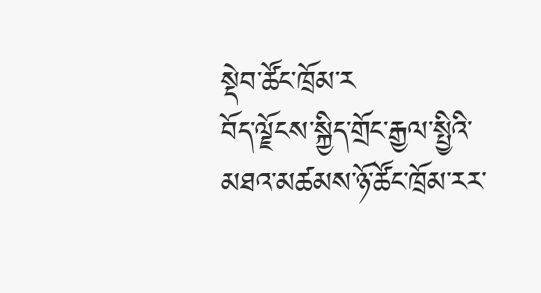སྡེབ་ཚོང་ཁྲོམ་ར
བོད་ལྗོངས་སྐྱིད་གྲོང་རྒྱལ་སྤྱིའི་མཐའ་མཚམས་ཉོ་ཚོང་ཁྲོམ་རར་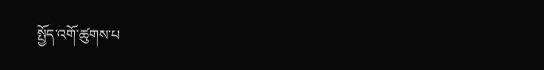སྤྱོད་འགོ་ཚུགས་པ